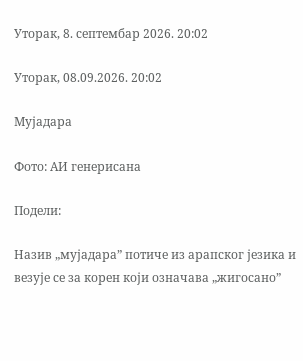Уторак, 8. септембар 2026. 20:02

Уторак, 08.09.2026. 20:02

Мујадара

Фото: АИ генерисана

Подели:

Назив „мујадара” потиче из арапског језика и везује се за корен који означава „жигосано”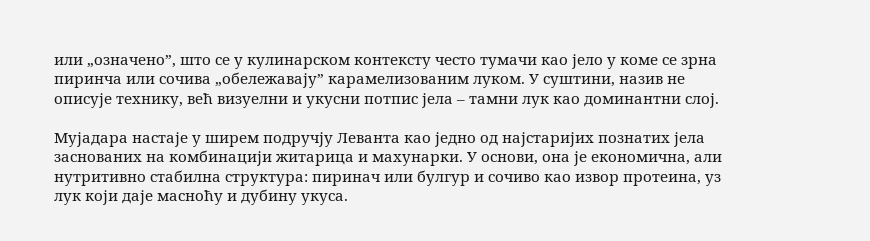или „означено”, што се у кулинарском контексту често тумачи као јело у коме се зрна пиринча или сочива „обележавају” карамелизованим луком. У суштини, назив не описује технику, већ визуелни и укусни потпис јела – тамни лук као доминантни слој.

Мујадара настаје у ширем подручју Леванта као једно од најстаријих познатих јела заснованих на комбинацији житарица и махунарки. У основи, она је економична, али нутритивно стабилна структура: пиринач или булгур и сочиво као извор протеина, уз лук који даје масноћу и дубину укуса.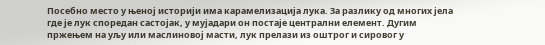Посебно место у њеној историји има карамелизација лука. За разлику од многих јела где је лук споредан састојак, у мујадари он постаје централни елемент. Дугим пржењем на уљу или маслиновој масти, лук прелази из оштрог и сировог у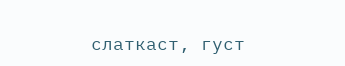слаткаст, густ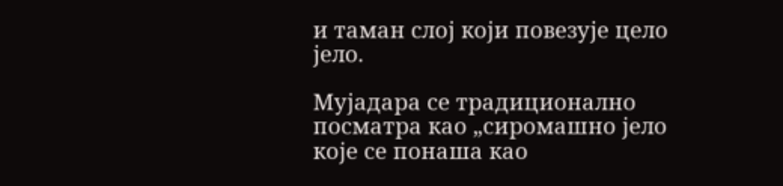и таман слој који повезује цело јело.

Мујадара се традиционално посматра као „сиромашно јело које се понаша као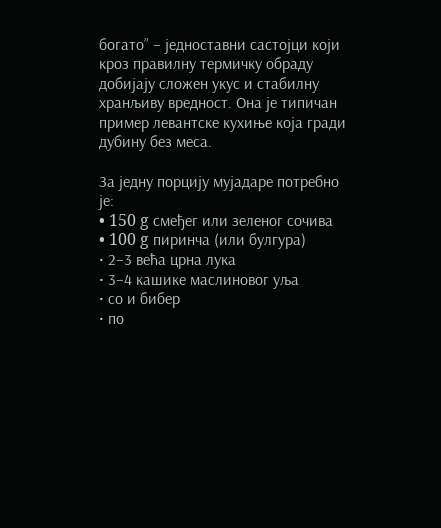богато” – једноставни састојци који кроз правилну термичку обраду добијају сложен укус и стабилну хранљиву вредност. Она је типичан пример левантске кухиње која гради дубину без меса.

За једну порцију мујадаре потребно је:
• 150 g смеђег или зеленог сочива
• 100 g пиринча (или булгура)
• 2–3 већа црна лука
• 3–4 кашике маслиновог уља
• со и бибер
• по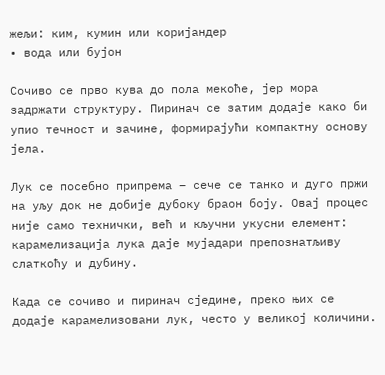жељи: ким, кумин или коријандер
• вода или бујон

Сочиво се прво кува до пола мекоће, јер мора задржати структуру. Пиринач се затим додаје како би упио течност и зачине, формирајући компактну основу јела.

Лук се посебно припрема – сече се танко и дуго пржи на уљу док не добије дубоку браон боју. Овај процес није само технички, већ и кључни укусни елемент: карамелизација лука даје мујадари препознатљиву слаткоћу и дубину.

Када се сочиво и пиринач сједине, преко њих се додаје карамелизовани лук, често у великој количини.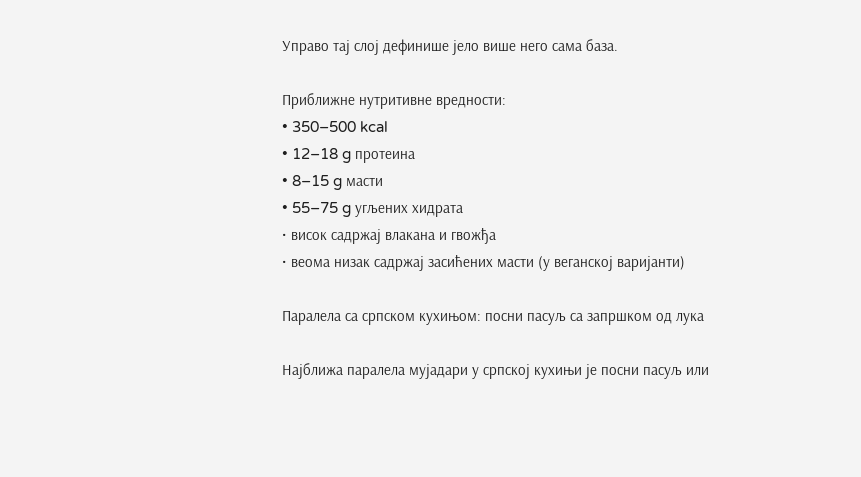Управо тај слој дефинише јело више него сама база.

Приближне нутритивне вредности:
• 350–500 kcal
• 12–18 g протеина
• 8–15 g масти
• 55–75 g угљених хидрата
• висок садржај влакана и гвожђа
• веома низак садржај засићених масти (у веганској варијанти)

Паралела са српском кухињом: посни пасуљ са запршком од лука

Најближа паралела мујадари у српској кухињи је посни пасуљ или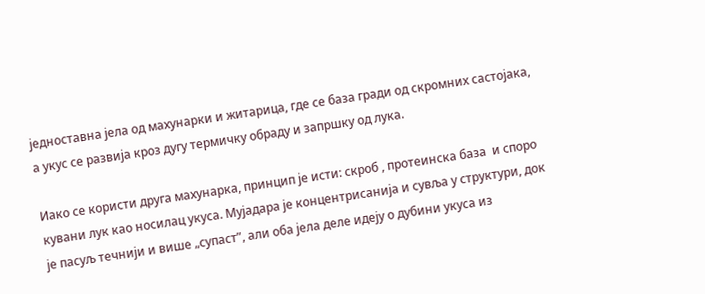једноставна јела од махунарки и житарица, где се база гради од скромних састојака, а укус се развија кроз дугу термичку обраду и запршку од лука.

Иако се користи друга махунарка, принцип је исти: скроб , протеинска база  и споро кувани лук као носилац укуса. Мујадара је концентрисанија и сувља у структури, док је пасуљ течнији и више „супаст”, али оба јела деле идеју о дубини укуса из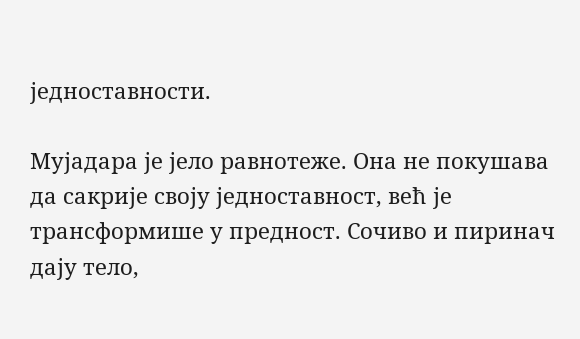једноставности.

Мујадара је јело равнотеже. Она не покушава да сакрије своју једноставност, већ је трансформише у предност. Сочиво и пиринач дају тело,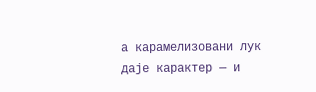а карамелизовани лук даје карактер — и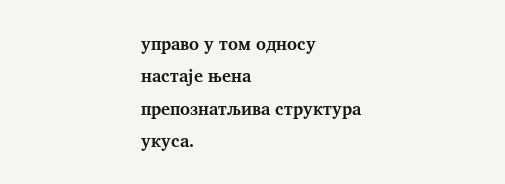управо у том односу настаје њена препознатљива структура укуса.